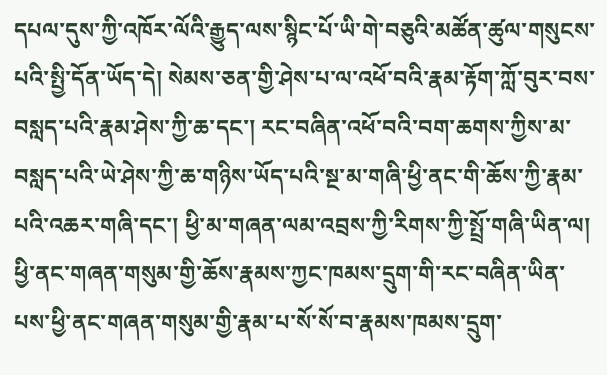དཔལ་དུས་ཀྱི་འཁོར་ལོའི་རྒྱུད་ལས་སྙིང་པོ་ཡི་གེ་བཅུའི་མཚོན་ཚུལ་གསུངས་པའི་སྤྱི་དོན་ཡོད་དེ། སེམས་ཅན་གྱི་ཤེས་པ་ལ་འཕོ་བའི་རྣམ་རྟོག་ཀློ་བུར་བས་བསླད་པའི་རྣམ་ཤེས་ཀྱི་ཆ་དང་། རང་བཞིན་འཕོ་བའི་བག་ཆགས་ཀྱིས་མ་བསླད་པའི་ཡེ་ཤེས་ཀྱི་ཆ་གཉིས་ཡོད་པའི་སྔ་མ་གཞི་ཕྱི་ནང་གི་ཆོས་ཀྱི་རྣམ་པའི་འཆར་གཞི་དང་། ཕྱི་མ་གཞན་ལམ་འབྲས་ཀྱི་རིགས་ཀྱི་སྤྲོ་གཞི་ཡིན་ལ། ཕྱི་ནང་གཞན་གསུམ་གྱི་ཆོས་རྣམས་ཀྱང་ཁམས་དྲུག་གི་རང་བཞིན་ཡིན་པས་ཕྱི་ནང་གཞན་གསུམ་གྱི་རྣམ་པ་སོ་སོ་བ་རྣམས་ཁམས་དྲུག་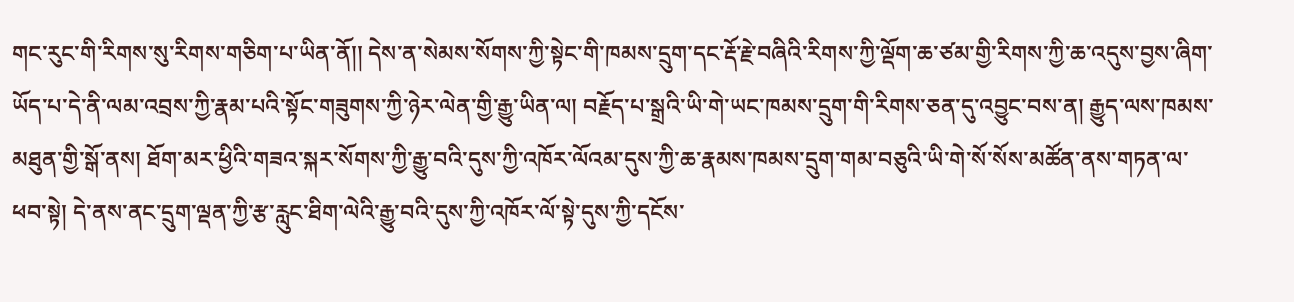གང་རུང་གི་རིགས་སུ་རིགས་གཅིག་པ་ཡིན་ནོ།། དེས་ན་སེམས་སོགས་ཀྱི་སྟེང་གི་ཁམས་དྲུག་དང་རྡོ་རྗེ་བཞིའི་རིགས་ཀྱི་ལྡོག་ཆ་ཙམ་གྱི་རིགས་ཀྱི་ཆ་འདུས་བྱས་ཞིག་ཡོད་པ་དེ་ནི་ལམ་འབྲས་ཀྱི་རྣམ་པའི་སྟོང་གཟུགས་ཀྱི་ཉེར་ལེན་གྱི་རྒྱུ་ཡིན་ལ། བརྗོད་པ་སྒྲའི་ཡི་གེ་ཡང་ཁམས་དྲུག་གི་རིགས་ཅན་དུ་འབྱུང་བས་ན། རྒྱུད་ལས་ཁམས་མཐུན་གྱི་སྒོ་ནས། ཐོག་མར་ཕྱིའི་གཟའ་སྐར་སོགས་ཀྱི་རྒྱུ་བའི་དུས་ཀྱི་འཁོར་ལོའམ་དུས་ཀྱི་ཆ་རྣམས་ཁམས་དྲུག་གམ་བཅུའི་ཡི་གེ་སོ་སོས་མཚོན་ནས་གཏན་ལ་ཕབ་སྟེ། དེ་ནས་ནང་དྲུག་ལྡན་ཀྱི་རྩ་རླུང་ཐིག་ལེའི་རྒྱུ་བའི་དུས་ཀྱི་འཁོར་ལོ་སྟེ་དུས་ཀྱི་དངོས་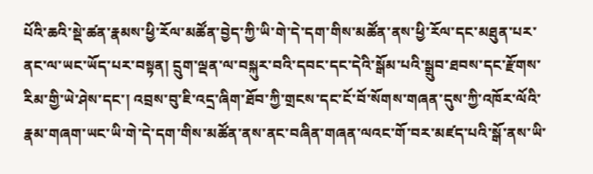པོའི་ཆའི་སྡེ་ཚན་རྣམས་ཕྱི་རོལ་མཚོན་བྱེད་ཀྱི་ཡི་གེ་དེ་དག་གིས་མཚོན་ནས་ཕྱི་རོལ་དང་མཐུན་པར་ནང་ལ་ཡང་ཡོད་པར་བསྟན། དྲུག་ལྡན་ལ་བསྐུར་བའི་དབང་དང་དེའི་སྒོམ་པའི་སྒྲུབ་ཐབས་དང་རྫོགས་རིམ་གྱི་ཡེ་ཤེས་དང་། འབྲས་བུ་ཇི་འདྲ་ཞིག་ཐོབ་ཀྱི་གྲངས་དང་ངོ་བོ་སོགས་གཞན་དུས་ཀྱི་འཁོར་ལོའི་རྣམ་གཞག་ཡང་ཡི་གེ་དེ་དག་གིས་མཚོན་ནས་ནང་བཞིན་གཞན་ལའང་གོ་བར་མཛད་པའི་སྒོ་ནས་ཡི་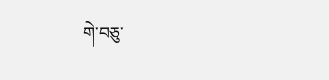གེ་བཅུ་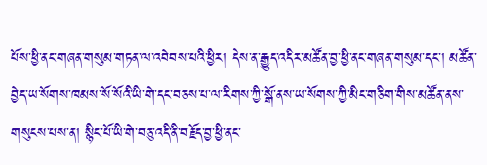པོས་ཕྱི་ནང་གཞན་གསུམ་གཏན་ལ་འབེབས་པའི་ཕྱིར། དེས་ན་རྒྱུད་འདིར་མཚོན་བྱ་ཕྱི་ནང་གཞན་གསུམ་དང་། མཚོན་བྱེད་ཡ་སོགས་ཁམས་སོ་སོའི་ཡི་གེ་དང་བཅས་པ་ལ་རིགས་ཀྱི་སྒོ་ནས་ཡ་སོགས་ཀྱི་མིང་གཅིག་གིས་མཚོན་ནས་གསུངས་པས་ན། སྙིང་པོ་ཡི་གེ་བཅུ་འདི་ནི་བརྗོད་བྱ་ཕྱི་ནང་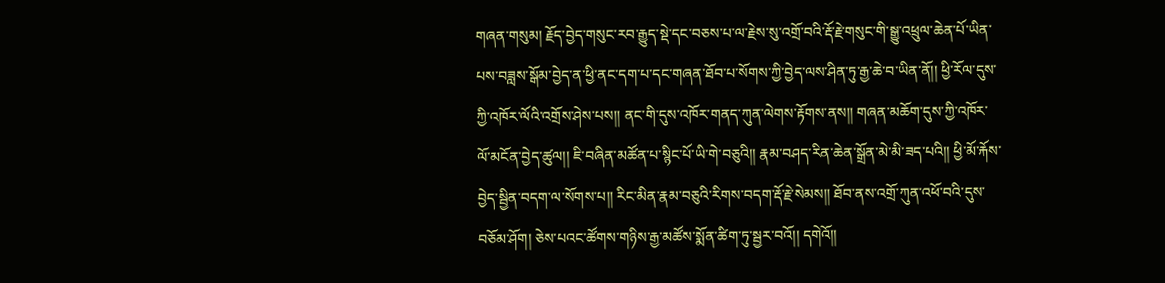གཞན་གསུམ། རྗོད་བྱེད་གསུང་རབ་རྒྱུད་སྡེ་དང་བཅས་པ་ལ་རྗེས་སུ་འགྲོ་བའི་རྡོ་རྗེ་གསུང་གི་སྒྱུ་འཕྲུལ་ཆེན་པོ་ཡིན་པས་བཟླས་སྒོམ་བྱེད་ན་ཕྱི་ནང་དག་པ་དང་གཞན་ཐོབ་པ་སོགས་ཀྱི་བྱེད་ལས་ཤིན་ཏུ་རྒྱ་ཆེ་བ་ཡིན་ནོ།། ཕྱི་རོལ་དུས་ཀྱི་འཁོར་ལོའི་འགྲོས་ཤེས་པས།། ནང་གི་དུས་འཁོར་གནད་ཀུན་ལེགས་རྟོགས་ནས།། གཞན་མཆོག་དུས་ཀྱི་འཁོར་ལོ་མངོན་བྱེད་ཚུལ།། ཇི་བཞིན་མཚོན་པ་སྙིང་པོ་ཡི་གེ་བཅུའི།། རྣམ་བཤད་རིན་ཆེན་སྒྲོན་མེ་མི་ཟད་པའི།། ཕྱི་མོ་རྐོས་བྱེད་སྦྱིན་བདག་ལ་སོགས་པ།། རིང་མིན་རྣམ་བཅུའི་རིགས་བདག་རྡོ་རྗེ་སེམས།། ཐོབ་ནས་འགྲོ་ཀུན་འཕོ་བའི་དུས་བཅོམ་ཤོག། ཅེས་པའང་ཚོགས་གཉིས་རྒྱ་མཚོས་སྨོན་ཚིག་ཏུ་སྦྱར་བའོ།། དགེའོ།།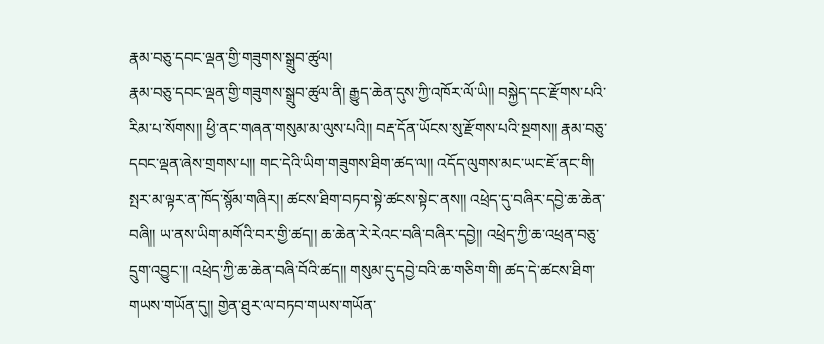རྣམ་བཅུ་དབང་ལྡན་གྱི་གཟུགས་སྒྲུབ་ཚུལ།
རྣམ་བཅུ་དབང་ལྡན་གྱི་གཟུགས་སྒྲུབ་ཚུལ་ནི། རྒྱུད་ཆེན་དུས་ཀྱི་འཁོར་ལོ་ཡི།། བསྐྱེད་དང་རྫོགས་པའི་རིམ་པ་སོགས།། ཕྱི་ནང་གཞན་གསུམ་མ་ལུས་པའི།། བརྡ་དོན་ཡོངས་སུ་རྫོགས་པའི་སྔགས།། རྣམ་བཅུ་དབང་ལྡན་ཞེས་གྲགས་པ།། གང་དེའི་ཡིག་གཟུགས་ཐིག་ཚད་ལ།། འདོད་ལུགས་མང་ཡང་ཇོ་ནང་གི། སྤར་མ་ལྟར་ན་ཁོད་སྙོམ་གཞིར།། ཚངས་ཐིག་བཏབ་སྟེ་ཚངས་སྟེང་ནས།། འཕྲེད་དུ་བཞིར་དབྱེ་ཆ་ཆེན་བཞི།། ཡ་ནས་ཡིག་མགོའི་བར་གྱི་ཚད།། ཆ་ཆེན་རེ་རེའང་བཞི་བཞིར་དབྱེ།། འཕྲེད་ཀྱི་ཆ་འཕྲན་བཅུ་དྲུག་འབྱུང་།། འཕྲེད་ཀྱི་ཆ་ཆེན་བཞི་བོའི་ཚད།། གསུམ་དུ་དབྱེ་བའི་ཆ་གཅིག་གི། ཚད་དེ་ཚངས་ཐིག་གཡས་གཡོན་དུ།། གྱེན་ཐུར་ལ་བཏབ་གཡས་གཡོན་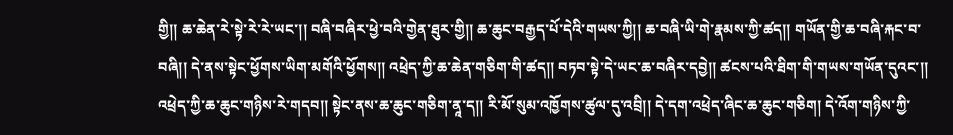གྱི།། ཆ་ཆེན་རེ་སྟེ་རེ་རེ་ཡང་།། བཞི་བཞིར་ཕྱེ་བའི་གྱེན་ཐུར་གྱི།། ཆ་ཆུང་བརྒྱད་པོ་དེའི་གཡས་ཀྱི།། ཆ་བཞི་ཡི་གེ་རྣམས་ཀྱི་ཚད།། གཡོན་གྱི་ཆ་བཞི་རྐང་བ་བཞི།། དེ་ནས་སྟེང་ཕྱོགས་ཡིག་མགོའི་ཕྱོགས།། འཕྲེད་ཀྱི་ཆ་ཆེན་གཅིག་གི་ཚད།། བཏབ་སྟེ་དེ་ཡང་ཆ་བཞིར་དབྱེ།། ཚངས་པའི་ཐིག་གི་གཡས་གཡོན་དུའང་།། འཕྲེད་ཀྱི་ཆ་ཆུང་གཉིས་རེ་གདབ།། སྟེང་ནས་ཆ་ཆུང་གཅིག་ནཱ་ད།། རི་མོ་སུམ་འཁྱོགས་ཚུལ་དུ་འབྲི།། དེ་དག་འཕྲེད་ཞིང་ཆ་ཆུང་གཅིག། དེ་འོག་གཉིས་ཀྱི་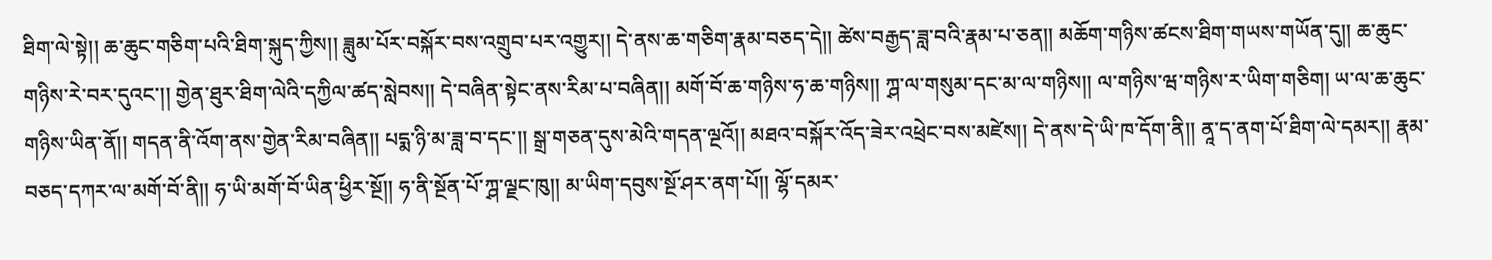ཐིག་ལེ་སྟེ།། ཆ་ཆུང་གཅིག་པའི་ཐིག་སྐུད་ཀྱིས།། ཟླུམ་པོར་བསྐོར་བས་འགྲུབ་པར་འགྱུར།། དེ་ནས་ཆ་གཅིག་རྣམ་བཅད་དེ།། ཚེས་བརྒྱད་ཟླ་བའི་རྣམ་པ་ཅན།། མཆོག་གཉིས་ཚངས་ཐིག་གཡས་གཡོན་དུ།། ཆ་ཆུང་གཉིས་རེ་བར་དུའང་།། གྱེན་ཐུར་ཐིག་ལེའི་དཀྱིལ་ཚད་སླེབས།། དེ་བཞིན་སྟེང་ནས་རིམ་པ་བཞིན།། མགོ་བོ་ཆ་གཉིས་ཧ་ཆ་གཉིས།། ཀྴ་ལ་གསུམ་དང་མ་ལ་གཉིས།། ལ་གཉིས་ཝ་གཉིས་ར་ཡིག་གཅིག། ཡ་ལ་ཆ་ཆུང་གཉིས་ཡིན་ནོ།། གདན་ནི་འོག་ནས་གྱེན་རིམ་བཞིན།། པདྨ་ཉི་མ་ཟླ་བ་དང་།། སྒྲ་གཅན་དུས་མེའི་གདན་ལྔའོ།། མཐའ་བསྐོར་འོད་ཟེར་འཕྲེང་བས་མཛེས།། དེ་ནས་དེ་ཡི་ཁ་དོག་ནི།། ནཱ་ད་ནག་པོ་ཐིག་ལེ་དམར།། རྣམ་བཅད་དཀར་ལ་མགོ་བོ་ནི།། ཧ་ཡི་མགོ་བོ་ཡིན་ཕྱིར་སྔོ།། ཧ་ནི་སྔོན་པོ་ཀྴ་ལྗང་ཁུ།། མ་ཡིག་དབུས་སྔོ་ཤར་ནག་པོ།། ལྷོ་དམར་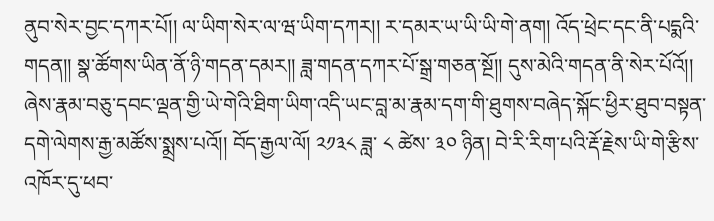ནུབ་སེར་བྱང་དཀར་པོ།། ལ་ཡིག་སེར་ལ་ཝ་ཡིག་དཀར།། ར་དམར་ཡ་ཡི་ཡི་གེ་ནག། འོད་ཕྲེང་དང་ནི་པདྨའི་གདན།། སྣ་ཚོགས་ཡིན་ནོ་ཉི་གདན་དམར།། ཟླ་གདན་དཀར་པོ་སྒྲ་གཅན་སྔོ།། དུས་མེའི་གདན་ནི་སེར་པོའོ།། ཞེས་རྣམ་བཅུ་དབང་ལྡན་གྱི་ཡེ་གེའི་ཐིག་ཡིག་འདི་ཡང་བླ་མ་རྣམ་དག་གི་ཐུགས་བཞེད་སྐོང་ཕྱིར་ཐུབ་བསྟན་དགེ་ལེགས་རྒྱ་མཚོས་སྨྲས་པའོ།། བོད་རྒྱལ་ལོ། ༢༡༣༨ ཟླ་ ༨ ཚེས་ ༣༠ ཉིན། བེ་རི་རིག་པའི་རྡོ་རྗེས་ཡི་གེ་རྩིས་འཁོར་དུ་ཕབ་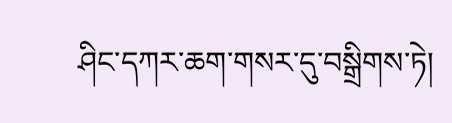ཤིང་དཀར་ཆག་གསར་དུ་བསྒྲིགས་ཏེ།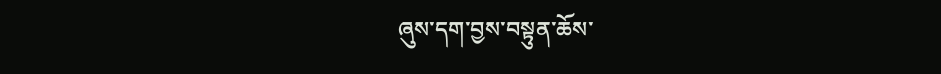ཞུས་དག་བྱས་བསྟུན་ཆོས་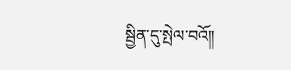སྦྱིན་དུ་སྤེལ་བའོ༎